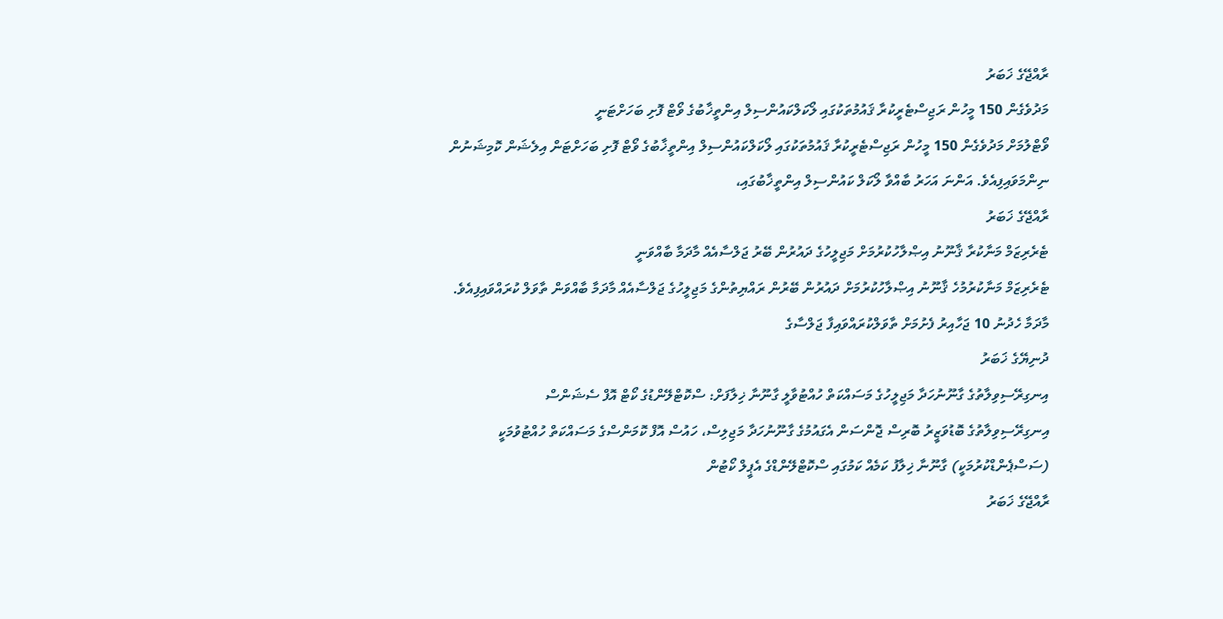ރާއްޖޭގެ ޚަބަރު
މަދުވެގެން 150 މީހުން ރަޖިސްޓެރީކުރާ ޤައުމުތަކުގައި ލޯކަލްކައުންސިލް އިންތީޚާބުގެ ވޯޓް ފޮށި ބަހަށްޓަނީ
ވޯޓްލުމަށް މަދުވެގެން 150 މީހުން ރަޖިސްޓެރީކުރާ ޤައުމުތަކުގައި ލޯކަލްކައުންސިލް އިންތީޚާބުގެ ވޯޓް ފޮށި ބަހަށްޓަން އިލެޝަން ކޮމިޝަނުން ނިންމަވައިފިއެވެ. އަންނަ އަހަރު ބާއްވާ ލޯކަލް ކައުންސިލް އިންތީޚާބުގައި،
ރާއްޖޭގެ ޚަބަރު
ޓެރެރިޒަމް މަނާކުރާ ޤާނޫނު އިޞްލާހުކުރުމަށް މަޖިލީހުގެ ދައުރުން ބޭރު ޖަލްސާއެއް މާދަމާ ބާއްވަނީ
ޓެރެރިޒަމް މަނާކުރުމުހެ ޤާނޫނު އިޞްލާހުކުރުމަށް ދައުރުން ބޭރުން ރައްޔިތުންގެ މަޖިލީހުގެ ޖަލްސާއެއް މާދަމާ ބާއްވަން ތާވަލް ކުރައްވައިފިއެވެ. މާދަމާ ހެދުނު 10 ޖަހާއިރު ފެށުމަށް ތާވަލްކުރައްވައިފާ ޖަލްސާގެ
ދުނިޔޭގެ ޚަބަރު
އިނގިރޭސިވިލާތުގެ ގާނޫނުހަދާ މަޖިލީހުގެ މަސައްކަތް ހުއްޓުވާލީ ގާނޫނާ ޚިލާފަށް: ސްކޮޓްލޭންޑުގެ ކޯޓް އޮފް ސެޝަންސް
އިނގިރޭސިވިލާތުގެ ބޮޑުވަޒީރު ބޮރިސް ޖޮންސަން އެގައުމުގެ ގާނޫނުހަދާ މަޖިލިސް، ހައުސް އޮފް ކޮމަންސްގެ މަސައްކަތް ހުއްޓުވުމަކީ (ސަސްޕެންޑްކުރުމަކީ) ގާނޫނާ ޚިލާފު ކަމެއް ކަމުގައި ސްކޮޓްލޭންޑްގެ އެޕީލް ކޯޓުން
ރާއްޖޭގެ ޚަބަރު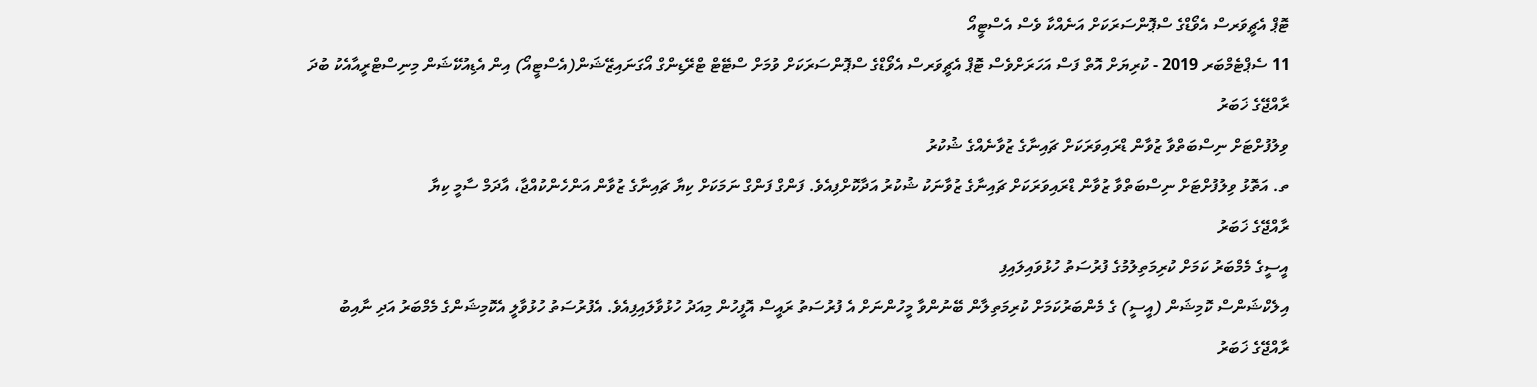ޓޮޕް އެޗީވަރސް އެވޯޑްގެ ސްޕޮންސަރަކަށް އަނެއްކާ ވެސް އެސްޓީއޯ
11 ސެޕްޓެމްބަރ 2019 - ކުރިޔަށް އޮތް ފަސް އަހަރަށްވެސް ޓޮޕް އެޗީވަރސް އެވޯޑްގެ ސްޕޮންސަރަކަށް ވުމަށް ސްޓޭޓް ޓްރޭޑިންގް އޯގަނައިޒޭޝަން(އެސްޓީއޯ) އިން އެޑިއުކޭޝަން މިނިސްޓްރީއާއެކު ބުދަ
ރާއްޖޭގެ ޚަބަރު
ވިލުފުށްޓަށް ނިސްބަތްވާ ޒުވާން ޑްރައިވަރަކަށް ޗައިނާގެ ޒުވާނެއްގެ ޝުކުރު
ތ. އަތޮޅު ވިލުފުށްޓަށް ނިސްބަތްވާ ޒުވާން ޑްރައިވަރަކަށް ޗައިނާގެ ޒުވާނަކު ޝުކުރު އަދާކޮށްފިއެވެ. ފަންގް ފަންގް ނަމަކަށް ކިޔާ ޗައިނާގެ ޒުވާން އަންހެންކުއްޖާ، އާދަމް ސާމީ ކިޔާ
ރާއްޖޭގެ ޚަބަރު
އީސީގެ މެމްބަރު ކަމަށް ކުރިމަތިލުމުގެ ފުރުސަތު ހުޅުވައިލައިފި
އިލެކްޝަންސް ކޮމިޝަން (އީސީ) ގެ މެންބަރުކަމަށް ކުރިމަތިލާން ބޭނުންވާ މީހުންނަށް އެ ފުރުސަތު ރައީސް އޮފީހުން މިއަދު ހުޅުވާލައިފިއެވެ. އެފުރުސަތު ހުޅުވާލީ އެކޮމިޝަންގެ މެމްބަރު އަދި ނާއިބު
ރާއްޖޭގެ ޚަބަރު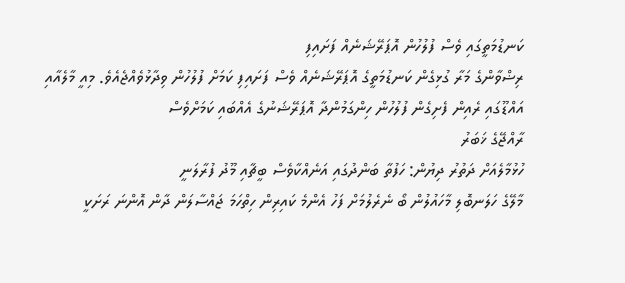ކަނޑުމަތީގައި ވެސް ފުލުހުން އޮޕަރޭޝަނެއް ފަށައިފި
ރިޟްވާންގެ މަރާ ގުޅިގެން ކަނޑުމަތީގެ އޮޕަރޭޝަނެއް ވެސް ފަށައިފި ކަމަށް ފުލުހުން ވިދާޅުވެއްޖެއެވެ. މިއީ މާލެއާއި އައްޑޫގައި ރެއިން ފެށިގެން ފުލުހުން ހިންގަމުންދާ އޮޕަރޭޝަނުގެ އެއްބައި ކަމަށްވެސް
ރާއްޖޭގެ ޚަބަރު
ހުޅުމާލެއަށް ދަތުރު ދިޔުން: ހަފުތާ ބަންދުގައި އަނެއްކާވެސް ބީޗާއި މޫދު ފުރާލަނީ
މާލޭގެ ހަލަނބޮލި މާހައުލުން ބޯ ނެރެލުމަށް ފަހު އެންމެ ކައިރިން ހިތްހަމަ ޖައްސާލަން ދާން އޮންނަ ރަށަކީ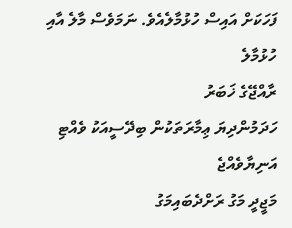ފަހަކަށް އައިސް ހުޅުމާލެއެވެ. ނަމަވެސް މާލެ އާއި ހުޅުމާލެ
ރާއްޖޭގެ ޚަބަރު
ހަދަމުންދިޔަ ޢިމާރަތަކުން ބިދޭސީއަކު ވެއްޓި އަނިޔާވެއްޖެ
މަޖީދީ މަގު ރަށްދެބައިމަގު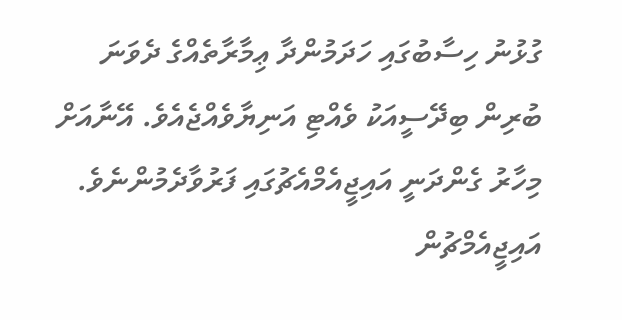ގުޅުނު ހިސާބުގައި ހަދަމުންދާ ޢިމާރާތެއްގެ ދެވަނަ ބުރިން ބިދޭސީއަކު ވެއްޓި އަނިޔާވެއްޖެއެވެ. އޭނާއަށް މިހާރު ގެންދަނީ އައިޖީއެމްއެޗުގައި ފަރުވާދެމުންނެވެ. އައިޖީއެމްޗުން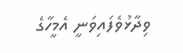ވިދާޅުވެފައިވަނީ އެމީހާގެ